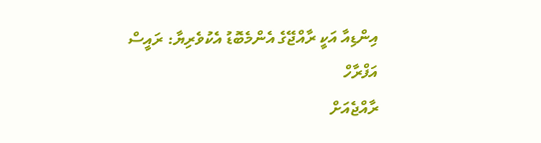އިންޑިއާ އަކީ ރާއްޖޭގެ އެންމެބޮޑު އެކުވެރިޔާ: ރައީސް
އަފްރާހް
ރާއްޖެއަށް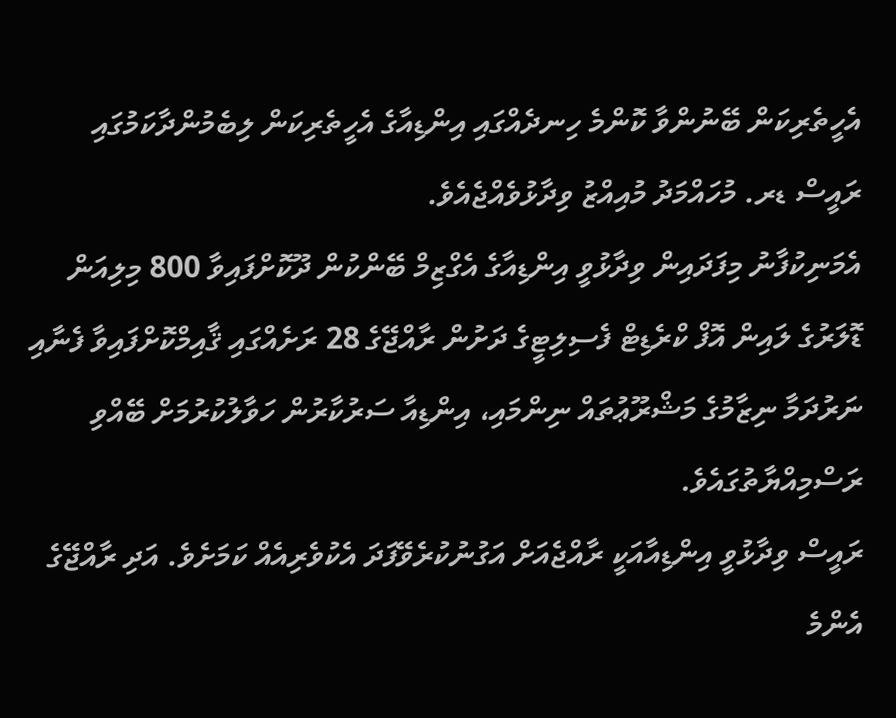އެހީތެރިކަން ބޭނުންވާ ކޮންމެ ހިނދެއްގައި އިންޑިއާގެ އެހީތެރިކަން ލިބެމުންދާކަމުގައި ރައީސް ޑރ. މުހައްމަދު މުއިއްޒު ވިދާޅުވެއްޖެއެވެ.
އެމަނިކުފާނު މިފަދައިން ވިދާޅުވީ އިންޑިއާގެ އެގްޒިމް ބޭންކުން ދޫކޮށްފައިވާ 800 މިލިއަން ޑޮލަރުގެ ލައިން އޮފް ކްރެޑިޓް ފެސިލިޓީގެ ދަށުން ރާއްޖޭގެ 28 ރަށެއްގައި ޤާއިމްކޮށްފައިވާ ފެނާއި ނަރުދަމާ ނިޒާމުގެ މަޝްރޫޢުތައް ނިންމައި، އިންޑިއާ ސަރުކާރުން ހަވާލުކުރުމަށް ބޭއްވި ރަސްމިއްޔާތުގައެވެ.
ރައީސް ވިދާޅުވީ އިންޑިއާއަކީ ރާއްޖެއަށް އަގުނުކުރެވޭފަދަ އެކުވެރިއެއް ކަމަށެވެ. އަދި ރާއްޖޭގެ އެންމެ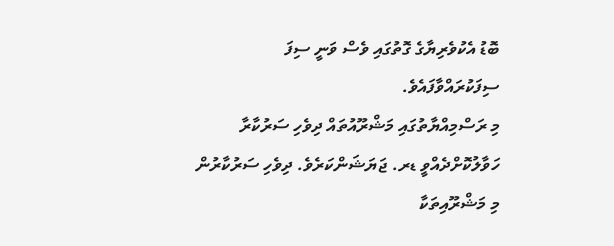ބޮޑު އެކުވެރިޔާގެ ގޮތުގައި ވެސް ވަނީ ސިފަ ސިފަކުރައްވާފައެވެ.
މި ރަސްމިއްޔާތުގައި މަޝްރޫއުތައް ދިވެހި ސަރުކާރާ ހަވާލުކޮށްދެއްވީ ޑރ. ޖަޔަޝަންކަރެވެ. ދިވެހި ސަރުކާރުން މި މަޝްރޫއިތަކާ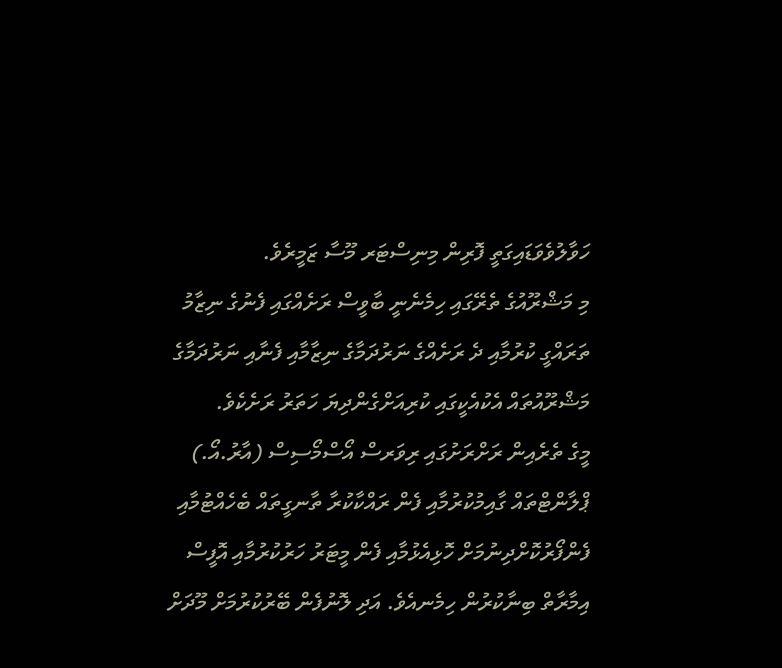ހަވާލުވެވަޑައިގަތީ ފޮރިން މިނިސްޓަރ މޫސާ ޒަމީރެވެ.
މި މަޝްރޫއުގެ ތެރޭގައި ހިމެނެނީ ބާވީސް ރަށެއްގައި ފެނުގެ ނިޒާމު ތަރައްގީ ކުރުމާއި ދެ ރަށެއްގެ ނަރުދަމާގެ ނިޒާމާއި ފެނާއި ނަރުދަމާގެ މަޝްރޫއުތައް އެކުއެކީގައި ކުރިއަށްގެންދިޔަ ހަތަރު ރަށެކެވެ.
މީގެ ތެރެއިން ރަށްރަށުގައި ރިވަރސް އޯސްމޯސިސް (އާރު.އޯ.) ޕްލާންޓްތައް ގާއިމުކުރުމާއި ފެން ރައްކާކުރާ ތާނގީތައް ބެހެއްޓުމާއި ފެންފޯރުކޮށްދިނުމަށް ހޮޅިއެޅުމާއި ފެން މީޓަރު ހަރުކުރުމާއި އޮފީސް އިމާރާތް ބިނާކުރުން ހިމެނއެވެ. އަދި ލޮނުފެން ބޭރުކުރުމަށް މޫދަށް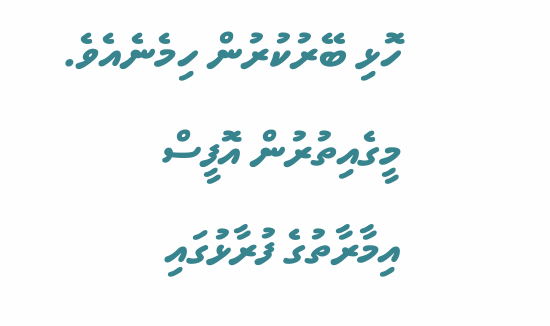ހޮޅި ބޭރުކުރުން ހިމެނެއެވެ.
މީގެއިތުރުން އޮފީސް އިމާރާތުގެ ފުރާޅުގައި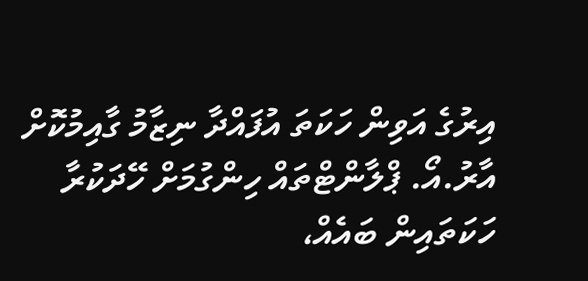އިރުގެ އަވިން ހަކަތަ އުފައްދާ ނިޒާމު ގާއިމުކޮށް އާރު.އޯ. ޕްލާންޓްތައް ހިންގުމަށް ހޭދަކުރާ ހަކަތައިން ބައެއް،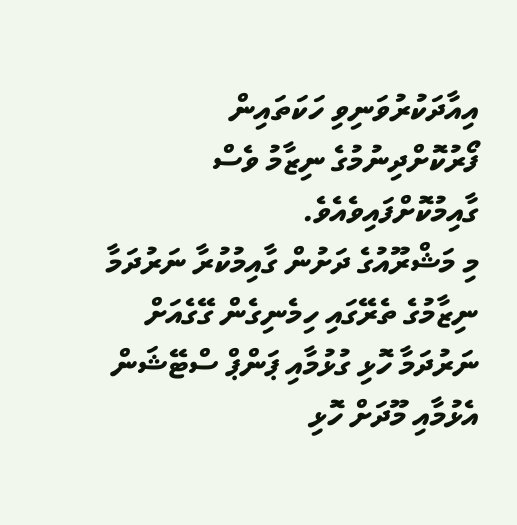އިއާދަކުރުވަނިވި ހަކަތައިން ފޯރުކޮށްދިނުމުގެ ނިޒާމު ވެސް ގާއިމުކޮށްފައިވެއެވެ.
މި މަޝްރޫއުގެ ދަށުން ގާއިމުކުރާ ނަރުދަމާ ނިޒާމުގެ ތެރޭގައި ހިމެނިގެން ގޭގެއަށް ނަރުދަމާ ހޮޅި ގުޅުމާއި ޕަންޕް ސްޓޭޝަން އެޅުމާއި މޫދަށް ހޮޅި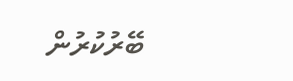ބޭރުކުރުން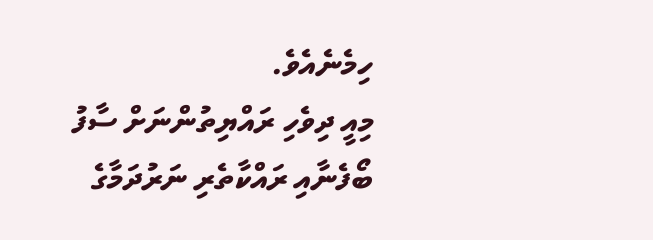ހިމެނެއެވެ.
މިއީ ދިވެހި ރައްޔިތުންނަށް ސާފު ބޯފެނާއި ރައްކާތެރި ނަރުދަމާގެ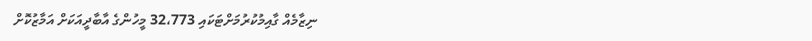ނިޒާމެއް ގާއިމުކުރުމަށްޓަކައި 32،773 މީހުންގެ އާބާދީއަކަށް އަމާޒުކޮށް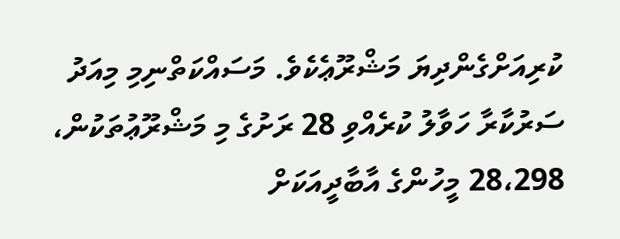ކުރިއަށްގެންދިޔަ މަޝްރޫޢެކެވެ. މަސައްކަތްނިމި މިއަދު ސަރުކާރާ ހަވާލު ކުރެއްވި 28 ރަށުގެ މި މަޝްރޫޢުތަކުން، 28،298 މީހުންގެ އާބާދީއަކަށް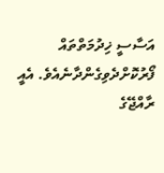އަސާސީ ޚިދުމަތްތައް ފޯރުކޮށްދެވިގެންދާނެއެވެ. އެއީ ރާއްޖޭގެ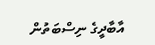އާބާދީގެ ނިސްބަތުން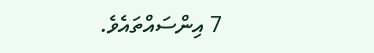7 އިންސައްތައެވެ.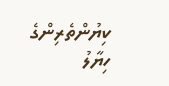ކިޔުންތެރިންގެ ހިޔާލު